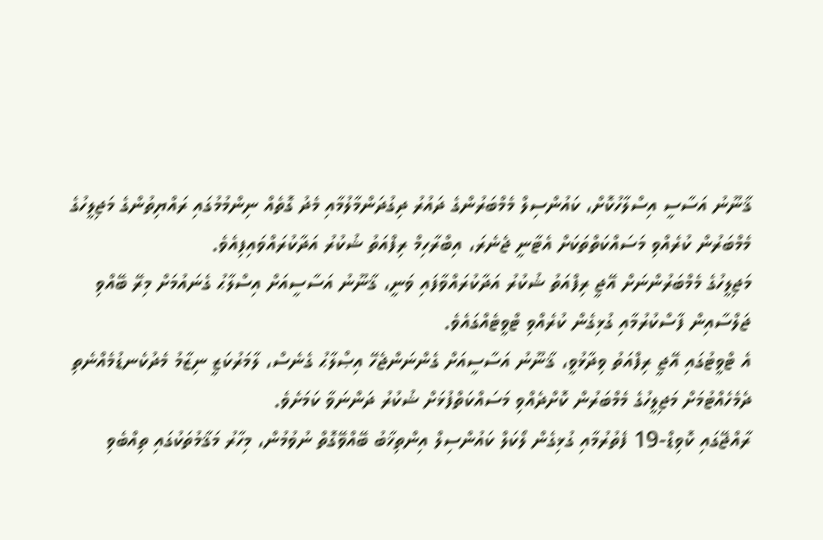ޤާނޫނު އަސާސީ އިސްލާހުކޮށް، ކައުންސިލް މެމްބަރުންގެ ދައުރު ދިގުދަންމާލުމާއި މެދު ގޮތެއް ނިންމުމުގައި ރައްޔިތުންގެ މަޖިލީހުގެ މެމްބަރުން ކުރެއްވި މަސައްކަތްތަކަށް އެޓާނީ ޖެނެރަ، އިބްރާހިމް ރިފްއަތު ޝުކުރު އަދާކުރައްވައިފިއެވެ.
މަޖިލީހުގެ މެމްބަރުންނަށް އޭޖީ ރިފްއަތު ޝުކުރު އަދާކުރައްވާފައި ވަނީ، ޤާނޫނު އަސާސީއަށް އިސްލާޙު ގެނައުމަށް މިރޭ ބޭއްވި ޖަލްސާއިން ފާސްކުރުމާއި ގުޅިގެން ކުރެއްވި ޓްވީޓެއްގައެވެ.
އެ ޓްވީޓުގައި އޭޖީ ރިފްއަތު ވިދާޅުވީ، ޤާނޫނު އަސާސީއަށް ގެންނަންޖެހޭ އިޞްލާޙު ގެނެސް، ލާމަރުކަޒީ ނިޒާމު މެދުކެނޑުމެއްނެތި ދެމެހެއްޓުމަށް މަޖިލީހުގެ މެމްބަރުން ކޮށްދެއްވި މަސައްކަތްފުޅަށް ޝުކުރު ދަންނަވާ ކަމަށެވެ.
ރާއްޖޭގައި ކޮވިޑް-19 ފެތުރުމާއި ގުޅިގެން ލޯކަލް ކައުންސިލް އިންތިޚާބު ބޭއްވޭގޮތް ނުވުމުން، މިހާރު މަޤާމުތަކުގައި ތިއްބެވި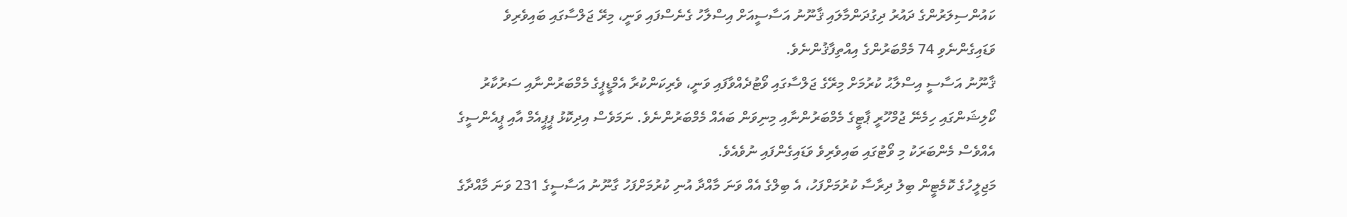ކައުންސިލަރުންގެ ދައުރު ދިގުދަންމާލައި ޤާނޫނު އަސާސީއަށް އިސްލާހު ގެނެސްފައި ވަނީ، މިރޭ ޖަލްސާގައި ބައިވެރިވެ ވަޑައިގެންނެވި 74 މެމްބަރުންގެ އިއްތިފާޤުންނެވެ.
ޤާނޫނު އަސާސީ އިސްލާޙު ކުރުމަށް މިރޭގެ ޖަލްސާގައި ވޯޓުދެއްވާފައި ވަނީ، ވެރިކަންކުރާ އެމްޑީޕީގެ މެމްބަރުންނާއި ސަރުކާރު ކޯލިޝަންގައި ހިމެނޭ ޖުމްހޫރީ ޕާޓީގެ މެމްބަރުންނާއި މިނިވަން ބައެއް މެމްބަރުންނެވެ. ނަމަވެސް އިދިކޮޅު ޕީޕީއެމް އާއި ޕީއެންސީގެ އެއްވެސް މެންބަރަކު މި ވޯޓުގައި ބައިވެރިވެ ވަޑައިގެންފައި ނުވެއެވެ.
މަޖިލީހުގެ ކޮމެޓީން ބިލު ދިރާސާ ކުރުމަށްފަހު، އެ ބިލްގެ އެއް ވަނަ މާއްދާ އުނި ކުރުމަށްފަހު ގާނޫނު އަސާސީގެ 231 ވަނަ މާއްދާގެ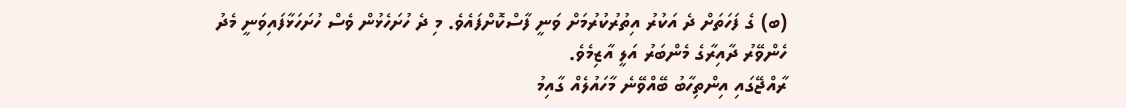(ބ) ގެ ފަހަތަށް ދެ އަކުރު އިތުރުކުރުމަށް ވަނީ ފާސްކޮށްފައެވެ. މި ދެ ހުށަހެޅުން ވެސް ހުށަހަޅާފައިވަނީ މެދު ހެންވޭރު ދާއިރާގެ މެންބަރު އަލީ އާޒިމެވެ.
ރާއްޖޭގައި އިންތިހާބު ބޭއްވޭނެ މާހައުލެއް ގާއިމު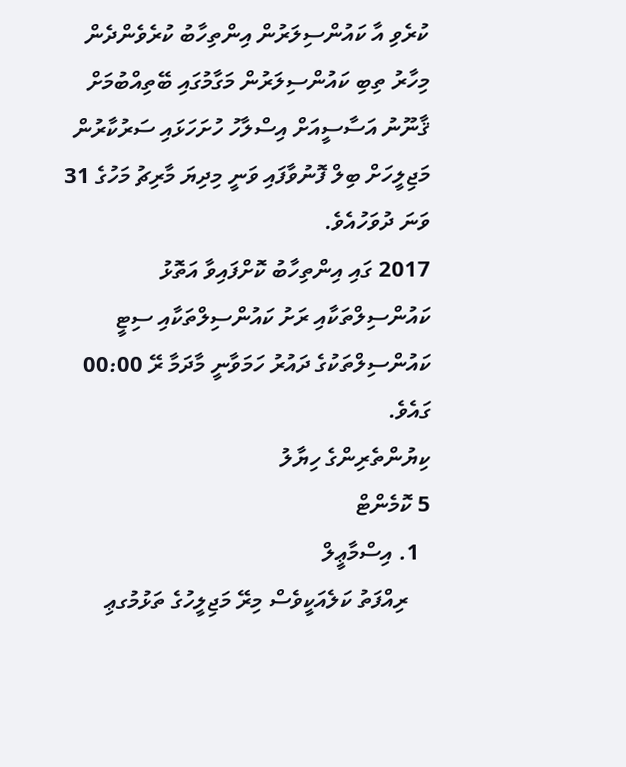ކުރެވި އާ ކައުންސިލަރުން އިންތިހާބު ކުރެވެންދެން މިހާރު ތިބި ކައުންސިލަރުން މަގާމުގައި ބޭތިއްބުމަށް ޤާނޫނު އަސާސީއަށް އިސްލާހު ހުށަހަޅައި ސަރުކާރުން މަޖިލީހަށް ބިލް ފޮނުވާފައި ވަނީ މިދިޔަ މާރިޗު މަހުގެ 31 ވަނަ ދުވަހުއެވެ.
2017 ގައި އިންތިހާބު ކޮށްފައިވާ އަތޮޅު ކައުންސިލްތަކާއި ރަށު ކައުންސިލްތަކާއި ސިޓީ ކައުންސިލްތަކުގެ ދައުރު ހަމަވާނީ މާދަމާ ރޭ 00:00 ގައެވެ.
ކިޔުންތެރިންގެ ހިޔާލު
5 ކޮމެންޓް
  1. އިސްމާޢީލް
    ރިއްފަތު ކަލެއަކީވެސް މިރޭ މަޖިލީހުގެ ތަޅުމުގޢި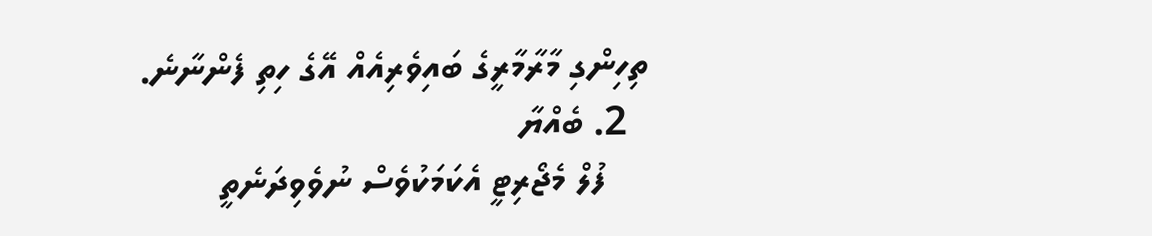ތިހިންގި މާރާމާރީގެ ބައިވެރިއެއް އޭގެ ހިތި ފެންނާނެ.
  2. ބެއްޔާ
    ފުލް މެޖޯރިޓީ އެކަމަކުވެސް ނުވެވިދަނެތީ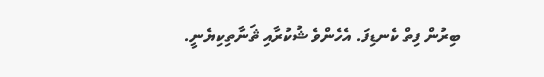ބިރުން ފިތް ކެނޑިފަ. އެހެންވެ ޝުކުރާއި ޘަނާތިކިޔެނީ.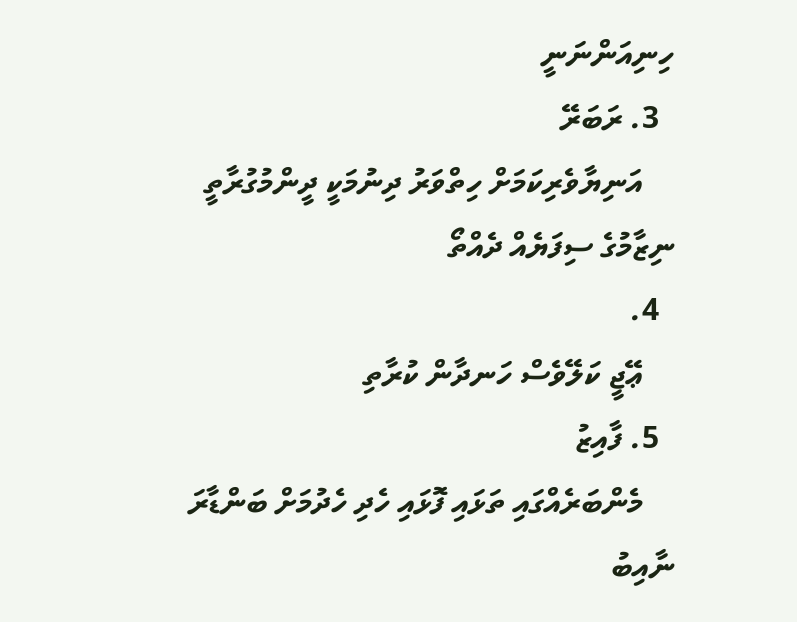ހިނިއަންނަނީ
  3. ރަބަރޭ
    އަނިޔާވެރިކަމަށް ހިތްވަރު ދިނުމަކީ ދީންމުގުރާތީ ނިޒާމުގެ ސިފަޔެއް ދެއްތޯ
  4.
    ޢޭޖީ ކަލޭވެސް ހަނދާން ކުރާތި
  5. ފާއިޒު
    މެންބަރެއްގައި ތަޅައި ފޮޅައި ހެދި ހެދުމަށް ބަންޑާރަ ނާއިބު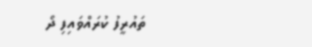ތައުރީފު ކުރައްވައިފި ދޯ